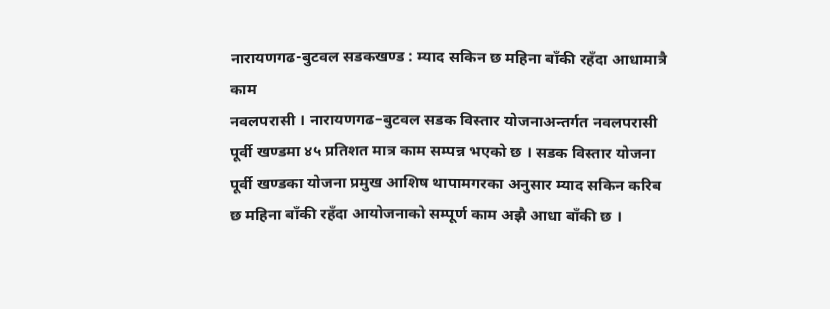नारायणगढ-बुटवल सडकखण्ड : म्याद सकिन छ महिना बाँकी रहँदा आधामात्रै काम
नवलपरासी । नारायणगढ–बुटवल सडक विस्तार योजनाअन्तर्गत नवलपरासी पूर्वी खण्डमा ४५ प्रतिशत मात्र काम सम्पन्न भएको छ । सडक विस्तार योजना पूर्वी खण्डका योजना प्रमुख आशिष थापामगरका अनुसार म्याद सकिन करिब छ महिना बाँकी रहँदा आयोजनाको सम्पूर्ण काम अझै आधा बाँकी छ ।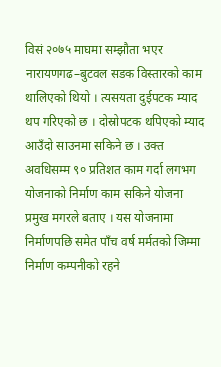विसं २०७५ माघमा सम्झौता भएर नारायणगढ–बुटवल सडक विस्तारको काम थालिएको थियो । त्यसयता दुईपटक म्याद थप गरिएको छ । दोस्रोपटक थपिएको म्याद आउँदो साउनमा सकिने छ । उक्त अवधिसम्म ९० प्रतिशत काम गर्दा लगभग योजनाको निर्माण काम सकिने योजना प्रमुख मगरले बताए । यस योजनामा निर्माणपछि समेत पाँच वर्ष मर्मतको जिम्मा निर्माण कम्पनीको रहने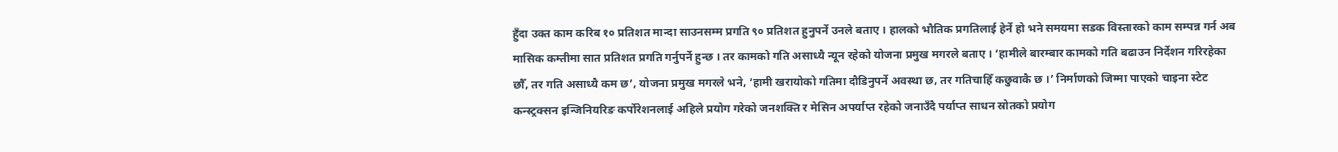हुँदा उक्त काम करिब १० प्रतिशत मान्दा साउनसम्म प्रगति ९० प्रतिशत हुनुपर्ने उनले बताए । हालको भौतिक प्रगतिलाई हेर्ने हो भने समयमा सडक विस्तारको काम सम्पन्न गर्न अब मासिक कम्तीमा सात प्रतिशत प्रगति गर्नुपर्ने हुन्छ । तर कामको गति असाध्यै न्यून रहेको योजना प्रमुख मगरले बताए । ‘हामीले बारम्बार कामको गति बढाउन निर्देशन गरिरहेका छौँ, तर गति असाध्यै कम छ’, योजना प्रमुख मगरले भने, ‘हामी खरायोको गतिमा दौडिनुपर्ने अवस्था छ, तर गतिचाहिँ कछुवाकै छ ।’ निर्माणको जिम्मा पाएको चाइना स्टेट कन्स्ट्रक्सन इन्जिनियरिङ कर्पोरेशनलाई अहिले प्रयोग गरेको जनशक्ति र मेसिन अपर्याप्त रहेको जनाउँदै पर्याप्त साधन स्रोतको प्रयोग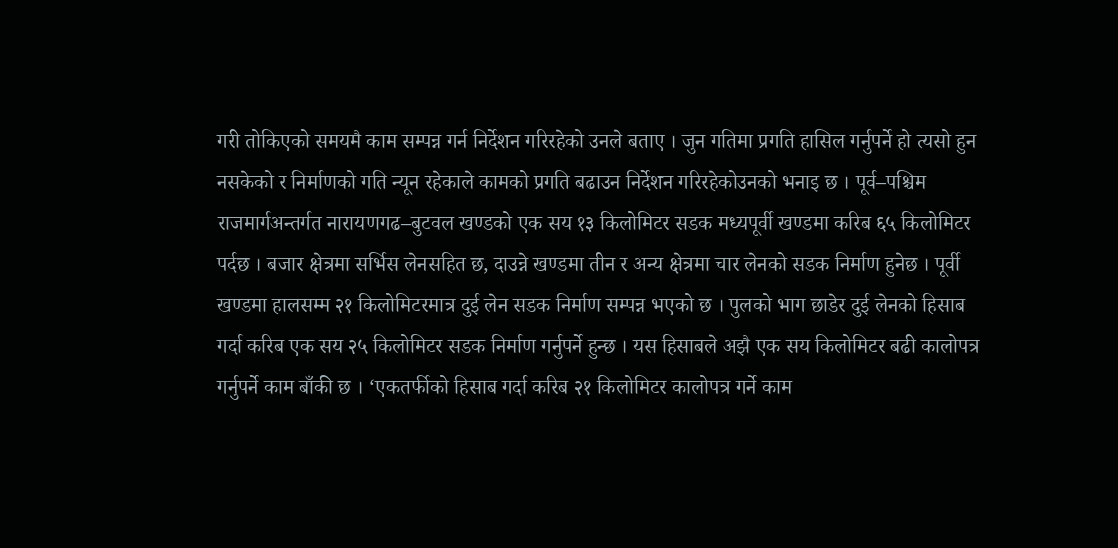गरी तोकिएको समयमै काम सम्पन्न गर्न निर्देशन गरिरहेको उनले बताए । जुन गतिमा प्रगति हासिल गर्नुपर्ने हो त्यसो हुन नसकेको र निर्माणको गति न्यून रहेकाले कामको प्रगति बढाउन निर्देशन गरिरहेकोउनको भनाइ छ । पूर्व–पश्चिम राजमार्गअन्तर्गत नारायणगढ–बुटवल खण्डको एक सय १३ किलोमिटर सडक मध्यपूर्वी खण्डमा करिब ६५ किलोमिटर पर्दछ । बजार क्षेत्रमा सर्भिस लेनसहित छ, दाउन्ने खण्डमा तीन र अन्य क्षेत्रमा चार लेनको सडक निर्माण हुनेछ । पूर्वी खण्डमा हालसम्म २१ किलोमिटरमात्र दुई लेन सडक निर्माण सम्पन्न भएको छ । पुलको भाग छाडेर दुई लेनको हिसाब गर्दा करिब एक सय २५ किलोमिटर सडक निर्माण गर्नुपर्ने हुन्छ । यस हिसाबले अझै एक सय किलोमिटर बढी कालोपत्र गर्नुपर्ने काम बाँकी छ । ‘एकतर्फीको हिसाब गर्दा करिब २१ किलोमिटर कालोपत्र गर्ने काम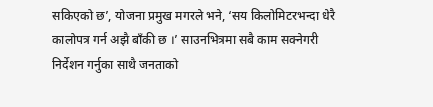सकिएको छ’, योजना प्रमुख मगरले भने, ‘सय किलोमिटरभन्दा धेरै कालोपत्र गर्न अझै बाँकी छ ।’ साउनभित्रमा सबै काम सक्नेगरी निर्देशन गर्नुका साथै जनताको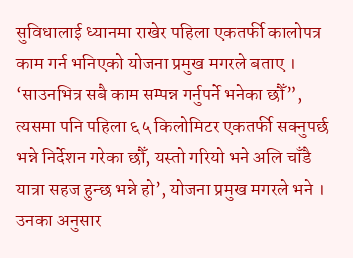सुविधालाई ध्यानमा राखेर पहिला एकतर्फी कालोपत्र काम गर्न भनिएको योजना प्रमुख मगरले बताए । ‘साउनभित्र सबै काम सम्पन्न गर्नुपर्ने भनेका छौँ”, त्यसमा पनि पहिला ६५ किलोमिटर एकतर्फी सक्नुपर्छ भन्ने निर्देशन गरेका छौँ, यस्तो गरियो भने अलि चाँडै यात्रा सहज हुन्छ भन्ने हो’, योजना प्रमुख मगरले भने । उनका अनुसार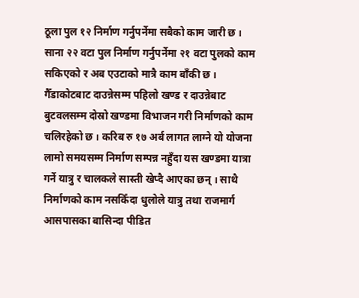ठूला पुल १२ निर्माण गर्नुपर्नेमा सबैको काम जारी छ । साना २२ वटा पुल निर्माण गर्नुपर्नेमा २१ वटा पुलको काम सकिएको र अब एउटाको मात्रै काम बाँकी छ । गैँडाकोटबाट दाउन्नेसम्म पहिलो खण्ड र दाउन्नेबाट बुटवलसम्म दोस्रो खण्डमा विभाजन गरी निर्माणको काम चलिरहेको छ । करिब रु १७ अर्ब लागत लाग्ने यो योजना लामो समयसम्म निर्माण सम्पन्न नहुँदा यस खण्डमा यात्रा गर्ने यात्रु र चालकले सास्ती खेप्दै आएका छन् । साथै निर्माणको काम नसकिँदा धुलोले यात्रु तथा राजमार्ग आसपासका बासिन्दा पीडित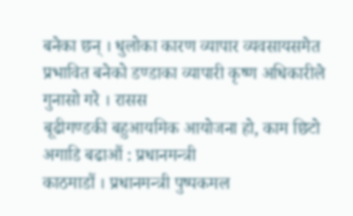बनेका छन् । धुलोका कारण व्यापार व्यवसायसमेत प्रभावित बनेको डण्डाका व्यापारी कृष्ण अधिकारीले गुनासो गरे । रासस
बूढीगण्डकी बहुआयमिक आयोजना हो, काम छिटो अगाडि बढाऔं : प्रधानमन्त्री
काठमाडौं । प्रधानमन्त्री पुष्पकमल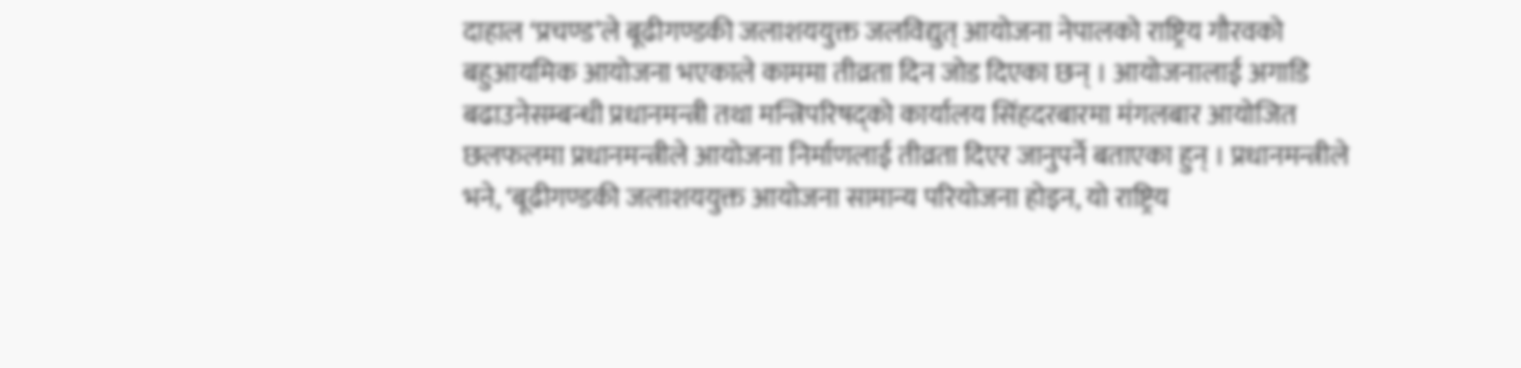दाहाल ‘प्रचण्ड’ले बूढीगण्डकी जलाशययुक्त जलविद्युत् आयोजना नेपालको राष्ट्रिय गौरवको बहुआयमिक आयोजना भएकाले काममा तीव्रता दिन जोड दिएका छन् । आयोजनालाई अगाडि बढाउनेसम्बन्धी प्रधानमन्त्री तथा मन्त्रिपरिषद्को कार्यालय सिंहदरबारमा मंगलबार आयोजित छलफलमा प्रधानमन्त्रीले आयोजना निर्माणलाई तीव्रता दिएर जानुपर्ने बताएका हुन् । प्रधानमन्त्रीले भने, ‘बूढीगण्डकी जलाशययुक्त आयोजना सामान्य परियोजना होइन, यो राष्ट्रिय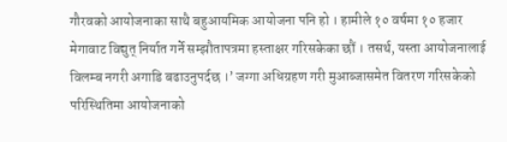गौरवको आयोजनाका साथै बहुआयमिक आयोजना पनि हो । हामीले १० वर्षमा १० हजार मेगावाट विद्युत् निर्यात गर्ने सम्झौतापत्रमा हस्ताक्षर गरिसकेका छौं । तसर्थ, यस्ता आयोजनालाई विलम्ब नगरी अगाडि बढाउनुपर्दछ ।’ जग्गा अधिग्रहण गरी मुआब्जासमेत वितरण गरिसकेको परिस्थितिमा आयोजनाको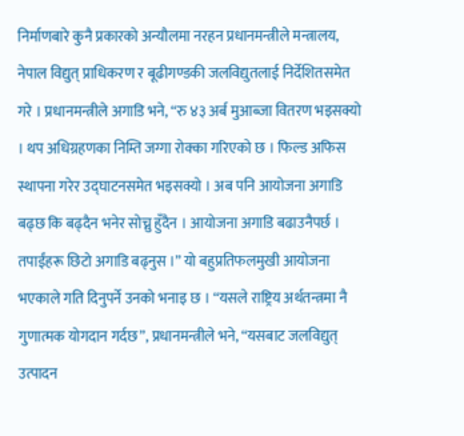निर्माणबारे कुनै प्रकारको अन्यौलमा नरहन प्रधानमन्त्रीले मन्त्रालय, नेपाल विद्युत् प्राधिकरण र बूढीगण्डकी जलविद्युतलाई निर्देशितसमेत गरे । प्रधानमन्त्रीले अगाडि भने, “रु ४३ अर्ब मुआब्जा वितरण भइसक्यो । थप अधिग्रहणका निम्ति जग्गा रोक्का गरिएको छ । फिल्ड अफिस स्थापना गरेर उद्घाटनसमेत भइसक्यो । अब पनि आयोजना अगाडि बढ्छ कि बढ्दैन भनेर सोच्नु हुँदैन । आयोजना अगाडि बढाउनैपर्छ । तपाईंहरू छिटो अगाडि बढ्नुस ।” यो बहुप्रतिफलमुखी आयोजना भएकाले गति दिनुपर्ने उनको भनाइ छ । “यसले राष्ट्रिय अर्थतन्त्रमा नै गुणात्मक योगदान गर्दछ”, प्रधानमन्त्रीले भने, “यसबाट जलविद्युत् उत्पादन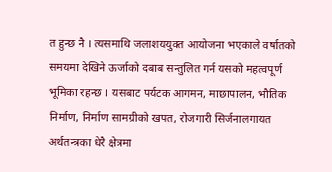त हुन्छ नै । त्यसमाथि जलाशययुक्त आयोजना भएकाले वर्षातको समयमा देखिने ऊर्जाको दबाब सन्तुलित गर्न यसको महत्वपूर्ण भूमिका रहन्छ । यसबाट पर्यटक आगमन, माछापालन, भौतिक निर्माण, निर्माण सामग्रीको खपत, रोजगारी सिर्जनालगायत अर्थतन्त्रका धेरै क्षेत्रमा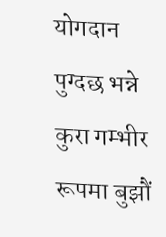योगदान पुग्दछ भन्ने कुरा गम्भीर रूपमा बुझौं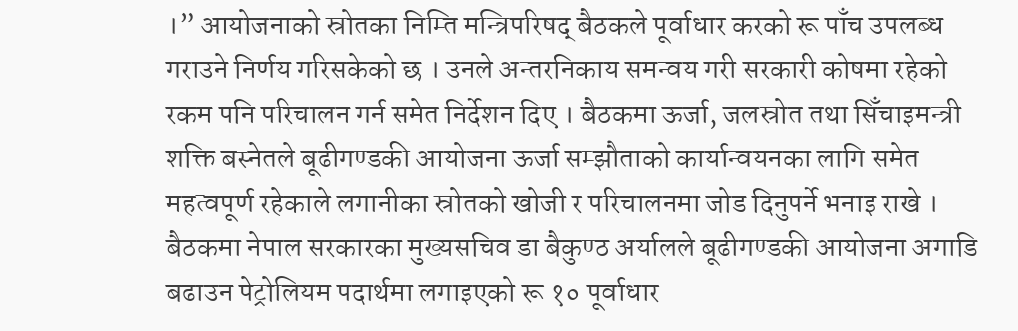।” आयोजनाको स्रोतका निम्ति मन्त्रिपरिषद् बैठकले पूर्वाधार करको रू पाँच उपलब्ध गराउने निर्णय गरिसकेको छ । उनले अन्तरनिकाय समन्वय गरी सरकारी कोषमा रहेको रकम पनि परिचालन गर्न समेत निर्देशन दिए । बैठकमा ऊर्जा, जलस्रोत तथा सिँचाइमन्त्री शक्ति बस्नेतले बूढीगण्डकी आयोजना ऊर्जा सम्झौताको कार्यान्वयनका लागि समेत महत्वपूर्ण रहेकाले लगानीका स्रोतको खोजी र परिचालनमा जोड दिनुपर्ने भनाइ राखे । बैठकमा नेपाल सरकारका मुख्यसचिव डा बैकुण्ठ अर्यालले बूढीगण्डकी आयोजना अगाडि बढाउन पेट्रोलियम पदार्थमा लगाइएको रू १० पूर्वाधार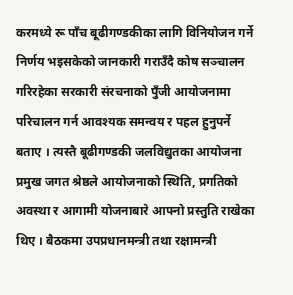करमध्ये रू पाँच बूढीगण्डकीका लागि विनियोजन गर्ने निर्णय भइसकेको जानकारी गराउँदै कोष सञ्चालन गरिरहेका सरकारी संरचनाको पुँजी आयोजनामा परिचालन गर्न आवश्यक समन्वय र पहल हुनुपर्ने बताए । त्यस्तै बूढीगण्डकी जलविद्युतका आयोजना प्रमुख जगत श्रेष्ठले आयोजनाको स्थिति, प्रगतिको अवस्था र आगामी योजनाबारे आफ्नो प्रस्तुति राखेका थिए । बैठकमा उपप्रधानमन्त्री तथा रक्षामन्त्री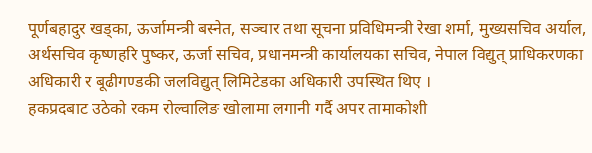पूर्णबहादुर खड्का, ऊर्जामन्त्री बस्नेत, सञ्चार तथा सूचना प्रविधिमन्त्री रेखा शर्मा, मुख्यसचिव अर्याल, अर्थसचिव कृष्णहरि पुष्कर, ऊर्जा सचिव, प्रधानमन्त्री कार्यालयका सचिव, नेपाल विद्युत् प्राधिकरणका अधिकारी र बूढीगण्डकी जलविद्युत् लिमिटेडका अधिकारी उपस्थित थिए ।
हकप्रदबाट उठेको रकम रोल्वालिङ खोलामा लगानी गर्दै अपर तामाकोशी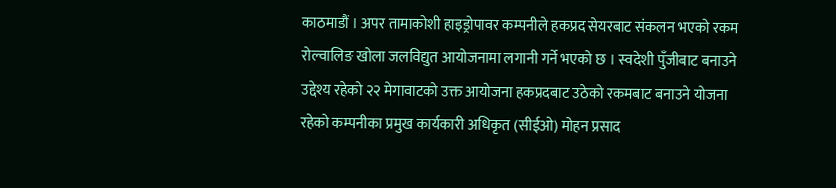काठमाडौं । अपर तामाकोशी हाइड्रोपावर कम्पनीले हकप्रद सेयरबाट संकलन भएको रकम रोल्वालिङ खोला जलविद्युत आयोजनामा लगानी गर्ने भएको छ । स्वदेशी पुँजीबाट बनाउने उद्देश्य रहेको २२ मेगावाटको उक्त आयोजना हकप्रदबाट उठेको रकमबाट बनाउने योजना रहेको कम्पनीका प्रमुख कार्यकारी अधिकृत (सीईओ) मोहन प्रसाद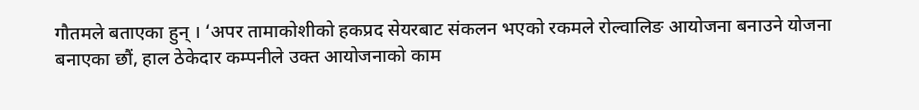गौतमले बताएका हुन् । ‘अपर तामाकोशीको हकप्रद सेयरबाट संकलन भएको रकमले रोल्वालिङ आयोजना बनाउने योजना बनाएका छौं, हाल ठेकेदार कम्पनीले उक्त आयोजनाको काम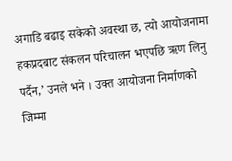अगाडि बढाइ सकेको अवस्था छ, त्यो आयोजनामा हकप्रदबाट संकलन परिचालन भएपछि ऋण लिनु पर्दैन,’ उनले भने । उक्त आयोजना निर्माणको जिम्मा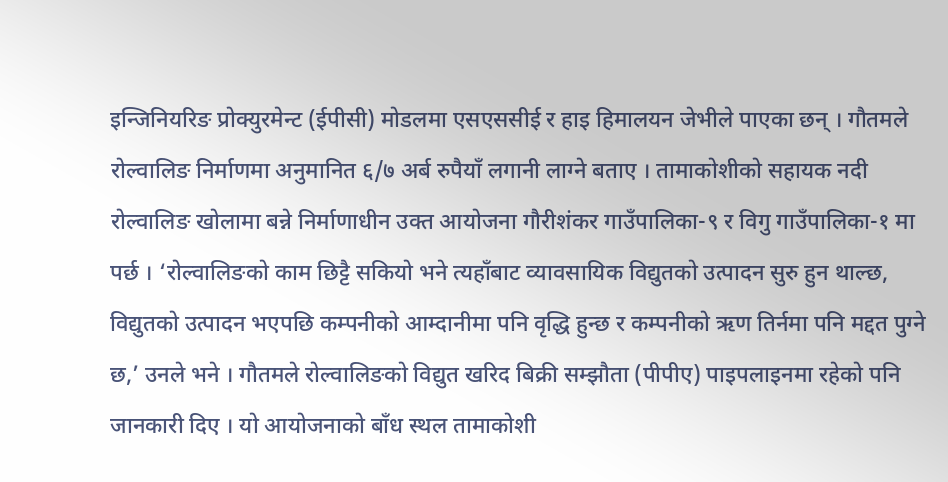इन्जिनियरिङ प्रोक्युरमेन्ट (ईपीसी) मोडलमा एसएससीई र हाइ हिमालयन जेभीले पाएका छन् । गौतमले रोल्वालिङ निर्माणमा अनुमानित ६/७ अर्ब रुपैयाँ लगानी लाग्ने बताए । तामाकोशीको सहायक नदी रोल्वालिङ खोलामा बन्ने निर्माणाधीन उक्त आयोजना गौरीशंकर गाउँपालिका-९ र विगु गाउँपालिका-१ मा पर्छ । ‘रोल्वालिङको काम छिट्टै सकियो भने त्यहाँबाट व्यावसायिक विद्युतको उत्पादन सुरु हुन थाल्छ, विद्युतको उत्पादन भएपछि कम्पनीको आम्दानीमा पनि वृद्धि हुन्छ र कम्पनीको ऋण तिर्नमा पनि मद्दत पुग्ने छ,’ उनले भने । गौतमले रोल्वालिङको विद्युत खरिद बिक्री सम्झौता (पीपीए) पाइपलाइनमा रहेको पनि जानकारी दिए । यो आयोजनाको बाँध स्थल तामाकोशी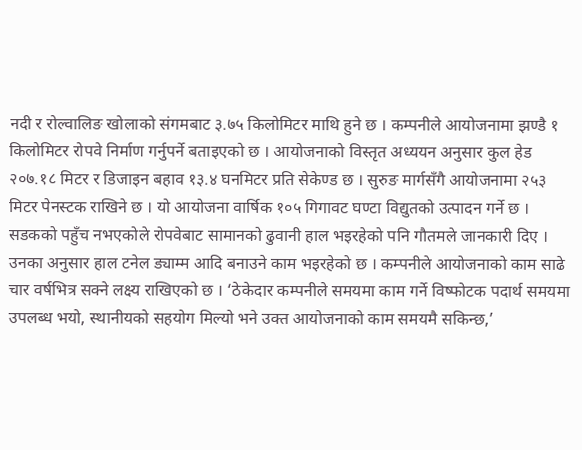नदी र रोल्वालिङ खोलाको संगमबाट ३.७५ किलोमिटर माथि हुने छ । कम्पनीले आयोजनामा झण्डै १ किलोमिटर रोपवे निर्माण गर्नुपर्ने बताइएको छ । आयोजनाको विस्तृत अध्ययन अनुसार कुल हेड २०७.१८ मिटर र डिजाइन बहाव १३.४ घनमिटर प्रति सेकेण्ड छ । सुरुङ मार्गसँगै आयोजनामा २५३ मिटर पेनस्टक राखिने छ । यो आयोजना वार्षिक १०५ गिगावट घण्टा विद्युतको उत्पादन गर्ने छ । सडकको पहुँच नभएकोले रोपवेबाट सामानको ढुवानी हाल भइरहेको पनि गौतमले जानकारी दिए । उनका अनुसार हाल टनेल ड्याम्म आदि बनाउने काम भइरहेको छ । कम्पनीले आयोजनाको काम साढे चार वर्षभित्र सक्ने लक्ष्य राखिएको छ । ‘ठेकेदार कम्पनीले समयमा काम गर्ने विष्फोटक पदार्थ समयमा उपलब्ध भयो, स्थानीयको सहयोग मिल्यो भने उक्त आयोजनाको काम समयमै सकिन्छ,’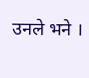उनले भने ।